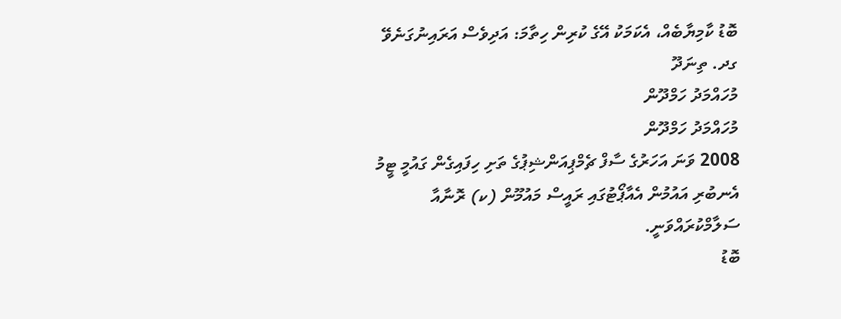ބޮޑު ކާމިޔާބެއް، އެކަމަކު އޭގެ ކުރިން ހިތާމަ: އަދިވެސް އަރައިނުގަނެވޭ
ގދ. ތިނަދޫ
މުހައްމަދު ހަމްދޫން
މުހައްމަދު ހަމްދޫން
2008 ވަނަ އަހަރުގެ ސާފް ޗެމްޕިއަންޝިޕުގެ ތަށި ހިފައިގެން ގައުމީ ޓީމު އެނބުރި އައުމުން އެއާޕޯޓުގައި ރައީސް މައުމޫން (ކ) ރޮނާއާ ސަލާމްކުރައްވަނީ.
ބޮޑު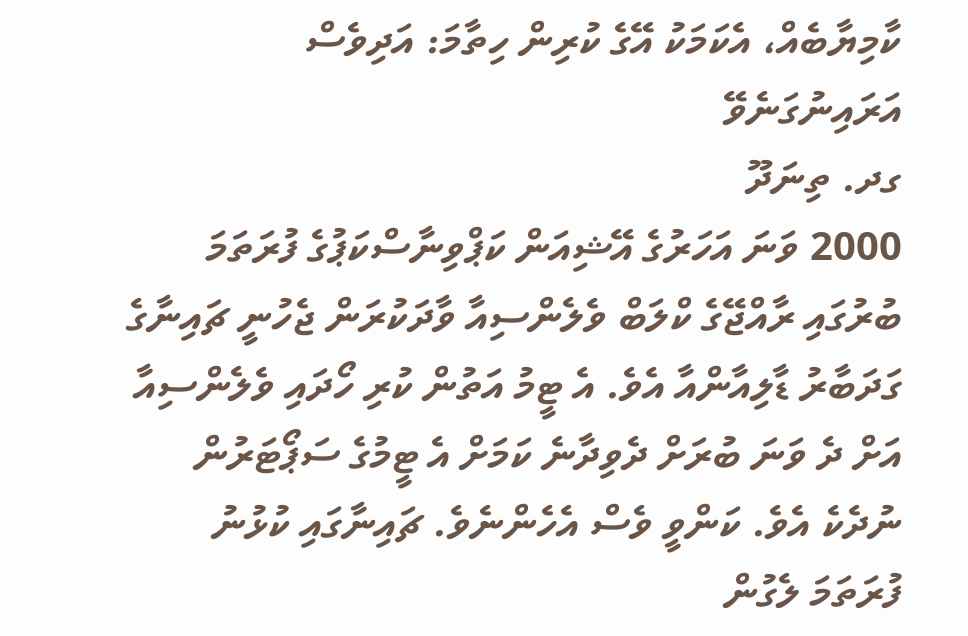ކާމިޔާބެއް، އެކަމަކު އޭގެ ކުރިން ހިތާމަ: އަދިވެސް އަރައިނުގަނެވޭ
ގދ. ތިނަދޫ
2000 ވަނަ އަހަރުގެ އޭޝިއަން ކަޕްވިނާސްކަޕުގެ ފުރަތަމަ ބުރުގައި ރާއްޖޭގެ ކްލަބް ވެލެންސިއާ ވާދަކުރަން ޖެހުނީ ޗައިނާގެ ގަދަބާރު ޑާލިއާންއާ އެވެ. އެ ޓީމު އަތުން ކުރި ހޯދައި ވެލެންސިއާ އަށް ދެ ވަނަ ބުރަށް ދެވިދާނެ ކަމަށް އެ ޓީމުގެ ސަޕޯޓަރުން ނުދެކެ އެވެ. ކަންވީ ވެސް އެހެންނެވެ. ޗައިނާގައި ކުޅުނު ފުރަތަމަ ލެގުން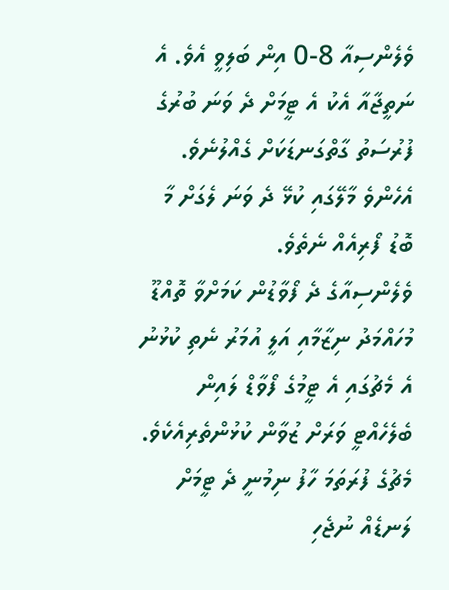ވެލެންސިއާ 8-0 އިން ބަލިވީ އެވެ. އެ ނަތީޖާއާ އެކު އެ ޓީމަށް ދެ ވަނަ ބުރުގެ ފުރުސަތު ގާތްގަނޑަކަށް ގެއްލުނެވެ. އެހެންވެ މާލޭގައި ކުޅޭ ދެ ވަނަ ލެގަށް މާ ބޮޑު ފޯރިއެއް ނެތެވެ.
ވެލެންސިއާގެ ދެ ފޯވާޑުން ކަމަށްވާ ތޮއްޑޫ މުހައްމަދު ނިޒާމާއި އަލީ އުމަރު ނެތި ކުޅުނު އެ މެޗުގައި އެ ޓީމުގެ ފޯވާޑް ލައިން ބެލެހެއްޓީ ވަރަށް ޒުވާން ކުޅުންތެރިއެކެވެ. މެޗުގެ ފުރަތަމަ ހާފު ނިމުނީ ދެ ޓީމަށް ލަނޑެއް ނުޖެހި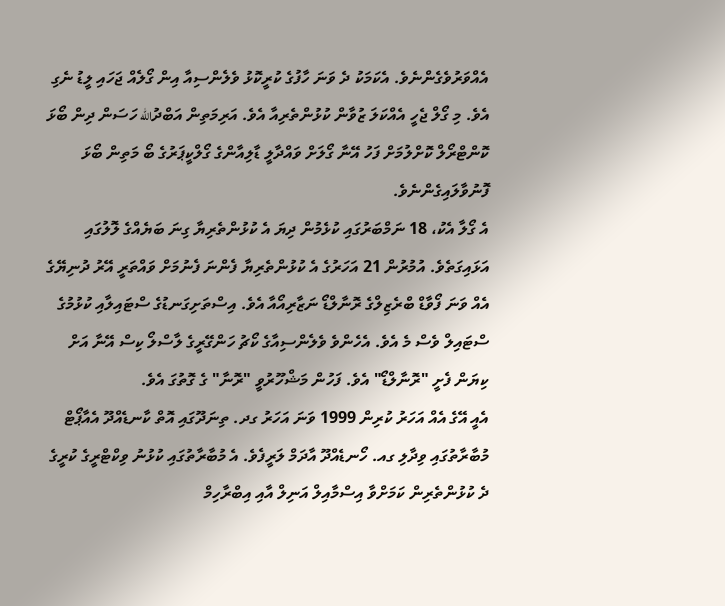އެއްވަރުވެގެންނެވެ. އެކަމަކު ދެ ވަނަ ހާފުގެ ކުރީކޮޅު ވެލެންސިއާ އިން ގޯލެއް ޖަހައި ލީޑު ނެގި އެވެ. މި ގޯލް ޖެހީ އެއްކަލަ ޒުވާން ކުޅުންތެރިއާ އެވެ. އަރިމަތިން އަބްދުالله ހަސަން ދިން ބޯޅަ ކޮންޓްރޯލް ކޮށްލުމަށް ފަހު އޭނާ ގޯލަށް ވައްދާލީ ޑާލިއާންގެ ގޯލްކީޕަރުގެ ބޯ މަތިން ބޯޅަ ފޮނުވާލައިގެންނެވެ.
އެ ގޯލާ އެކު، 18 ނަމްބަރުގައި ކުޅެމުން ދިޔަ އެ ކުޅުންތެރިޔާ ގިނަ ބަޔެއްގެ ލޮލުގައި އަޅައިގަތެވެ. އުމުރުން 21 އަހަރުގެ އެ ކުޅުންތެރިޔާ ފެންނަ ފެނުމަށް ވައްތަރީ އޭރު ދުނިޔޭގެ އެއް ވަނަ ފޯވާޑް ބްރެޒިލްގެ ރޮނާލްޑޯ ނަޒާރިއޯއާ އެވެ. އިސްތަށިގަނޑުގެ ސްޓައިލާއި ކުޅުމުގެ ސްޓައިލް ވެސް މެ އެވެ. އެހެންވެ ވެލެންސިއާގެ ކޯޗު ހަންގޭރީގެ ލާސްލޯ ކިސް އޭނާ އަށް ކިޔަން ފެށީ "ރޮނާލްޑޯ" އެވެ. ފަހުން މަޝްހޫރުވީ "ރޮނާ" ގެ ގޮތުގަ އެވެ.
އެއީ އޭގެ އެއް އަހަރު ކުރިން 1999 ވަނަ އަހަރު ގދ. ތިނަދޫގައި އޮތް ކާނޑެއްދޫ އެއާޕޯޓް މުބާރާތުގައި ވިދާލި ގއ. ހޯނޑެއްދޫ އާދަމް ލަރީފެވެ. އެ މުބާރާތުގައި ކުޅުނު ވިކްޓްރީގެ ކުރީގެ ދެ ކުޅުންތެރިން ކަމަށްވާ އިސްމާއިލް އަނިލް އާއި އިބްރާހިމް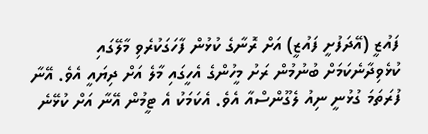ފައުޒީ (އޭދަފުށީ ފައުޒީ) އަށް ރޮނާގެ ކުޅުން ފާހަގަކުރެވި މާލޭގައި ކުޅެވިދާނެކަމަށް ބުނުމުން ރަށު މީހުންގެ އެހީގައި މާލެ އަށް ދިޔައީ އެވެ. އޭނާ ފުރަތަމަ ގުޅުނީ ނިއު ލެގޫންސްއާ އެވެ. އެކަމަކު އެ ޓީމުން އޭނާ އަށް ކުޅޭނެ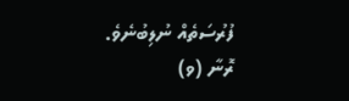ފުރުސަތެއް ނުލިބުނެވެ.
ރޮނާ (ވ)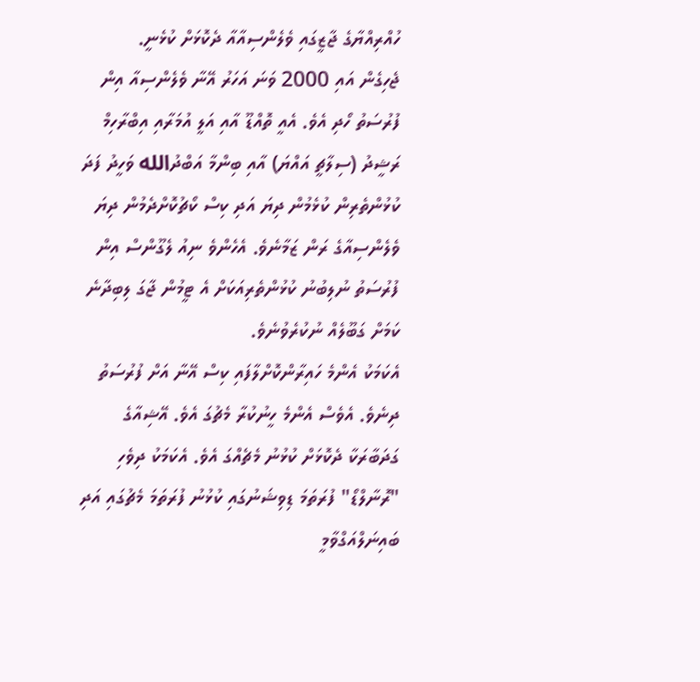ހުއްރިއްޔާގެ ޖާޒީގައި ވެލެންސިއާއާ ދެކޮޅަށް ކުޅެނީ.
ޖެހިގެން އައި 2000 ވަނަ އަހަރު އޭނާ ވެލެންސިއާ އިން ފުރުސަތު ހޯދި އެވެ. އެއީ ތޮއްޑޫ އާއި އަލީ އުމަރާއި އިބްރާހިމް ރަޝީދު (ސިލާޗީ އައްޔަ) އާއި ބިންމާ އަބްދުالله ވަހީދު ފަދަ ކުޅުންތެރިން ކުޅެމުން ދިޔަ އަދި ކިސް ކޯޗުކޮށްދެމުން ދިޔަ ވެލެންސިއާގެ ރަން ޒަމާނެވެ. އެހެންވެ ނިއު ލެގޫންސް އިން ފުރުސަތު ނުލިބުނު ކުޅުންތެރިއަކަށް އެ ޓީމުން ޖާގަ ލިބިދާނެ ކަމަށް ގަބޫލެއް ނުކުރެވުނެވެ.
އެކަމަކު އެންމެ ހައިރާންކޮށްލާފައި ކިސް އޭނާ އަށް ފުރުސަތު ދިނެވެ. އެވެސް އެންމެ ހީނުކުރާ މެޗުގަ އެވެ. އޭޝިއާގެ ގަދަބާރަކާ ދެކޮޅަށް ކުޅުނު މެޗެއްގަ އެވެ. އެކަމަކު ދިވެހި "ރޮނާލްޑޯ" ފުރަތަމަ ޑިވިޝަނުގައި ކުޅުނު ފުރަތަމަ މެޗުގައި އަދި ބައިނަލްއަގްވާމީ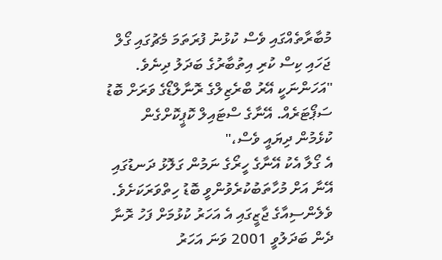މުބާރާތެއްގައި ވެސް ކުޅުނު ފުރަތަމަ މެޗުގައި ގޯލް ޖަހައި ކިސް ކުރި އިތުބާރުގެ ބަދަލު ދިނެވެ.
"އަހަންނަކީ އޭރު ބްރެޒިލްގެ ރޮނާލްޑޯގެ ވަރަށް ބޮޑު ސަޕޯޓަރެއް. އޭނާގެ ސްޓައިލް ކޮޕީކޮށްގެން ކުޅެމުން ދިޔައީ ވެސް،"
އެ ގޯލާ އެކު އޭނާގެ ހީރޯގެ ނަމުން ގަލޮޅު ދަނޑުގައި އޭނާ އަށް މުހާތަބުކުރެވުންވީ ބޮޑު ހިތްވަރަކަށެވެ. ވެލެންސިއާގެ ޖާޒީގައި އެ އަހަރު ކުޅުމަށް ފަހު ރޮނާ ދެން ބަދަލުވީ 2001 ވަނަ އަހަރު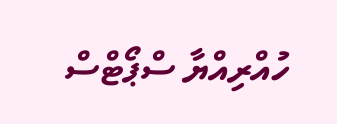ހުއްރިއްޔާ ސްޕޯޓްސް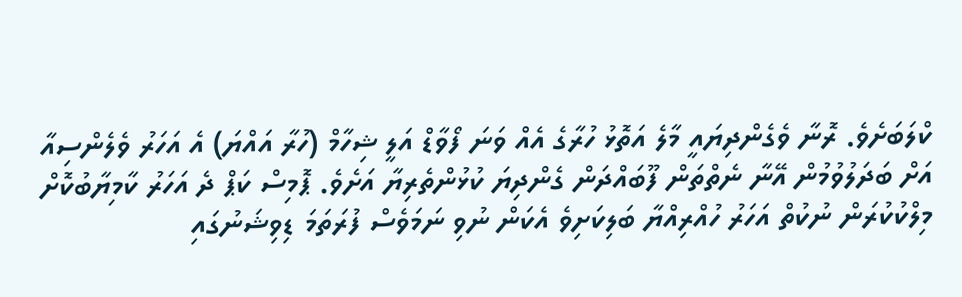ކްލަބަށެވެ. ރޮނާ ވެގެންދިޔައީ މާލެ އަތޮޅު ހުރާގެ އެއް ވަނަ ފޯވާޑް އަލީ ޝިހާމް (ހުރާ އައްޔަ) އެ އަހަރު ވެލެންސިއާ އަށް ބަދަލުވުމުން އޭނާ ނެތްތަން ފޫބައްދަން ގެންދިޔަ ކުޅުންތެރިޔާ އަށެވެ. ޕޮމިސް ކަޕް ދެ އަހަރު ކާމިޔާބުކޮށް މިލްކުކުރަން ނުކުތް އަހަރު ހުއްރިއްޔާ ބަލިކަށިވެ އެކަން ނުވި ނަމަވެސް ފުރަތަމަ ޑިވިޝަނުގައި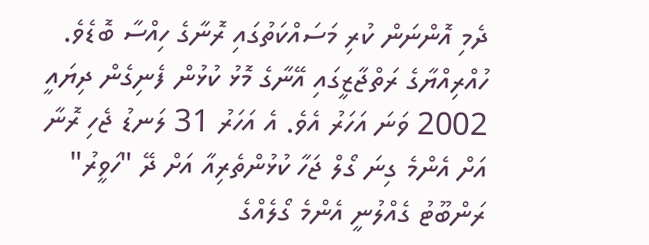ދެމި އޮންނަން ކުރި މަސައްކަތުގައި ރޮނާގެ ހިއްސާ ބޮޑެވެ.
ހުއްރިއްޔާގެ ރަތްޖާޒީގައި އޭނާގެ މޮޅު ކުޅުން ފެނިގެން ދިޔައީ 2002 ވަނަ އަހަރު އެވެ. އެ އަހަރު 31 ލަނޑު ޖެހި ރޮނާ އަށް އެންމެ ގިނަ ގޯލް ޖަހާ ކުޅުންތެރިއާ އަށް ދޭ "ހަވީރު" ރަންބޫޓު ގެއްލުނީ އެންމެ ގޯލެއްގެ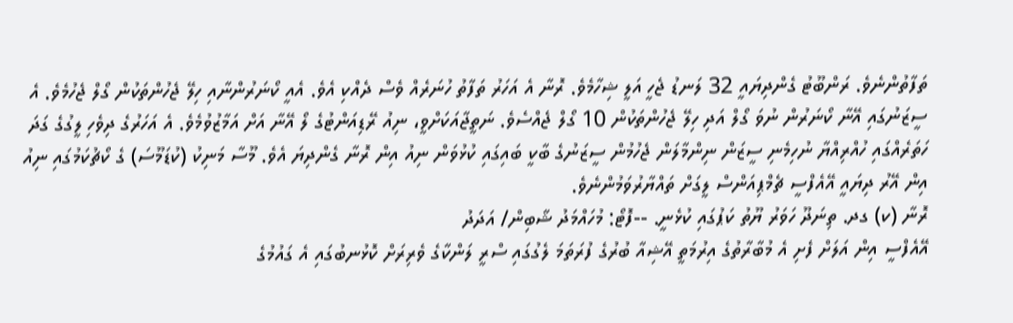ތަފާތުންނެވެ. ރަންބޫޓު ގެންދިޔައީ 32 ލަނޑު ޖެހީ އަލީ ޝިހާމެވެ. ރޮނާ އެ އަހަރު ތަފާތު ހުނަރެއް ވެސް ދެއްކި އެވެ. އެއީ ކޯނަރުންނާއި ހިލޭ ޖެހުންތަކުން ގޯލް ޖެހުމެވެ. އެ ސީޒަނުގައި އޭނާ ކޯނަރުން ނުވަ ގޯލް އަދި ހިލޭ ޖެހުންތަކުން 10 ގޯލް ޖެއްސެވެ. ނަތީޖާއަކަށްވީ، ނިއު ރޭޑިއަންޓުގެ ލޯ އޭނާ އަށް އަމާޒުވުމެވެ. އެ އަހަރުގެ ދިވެހި ލީގުގެ ގަދަ ހަތަރެއްގައި ހުއްރިއްޔާ ނުހިމެނި ސީޒަން ނިންމާލަން ޖެހުމުން ސީޒަނުގެ ބާކީ ބައިގައި ކުޅުވަން ނިއު އިން ރޮނާ ގެންދިޔަ އެވެ. މޫސާ މަނިކު (ކުޑަމޫސަ) ގެ ކޯޗުކަމުގައި ނިއު އިން އޭރު ދިޔައީ އޭއެފްސީ ޗެމްޕިއަންސް ލީގަށް ތައްޔާރުވަމުންނެވެ.
ރޮނާ (ކ) ގދ. ތިނަދޫ ހަވަރު ޔޫތު ކަޕުގައި ކުޅެނީ. --ފޮޓޯ: މުހައްމަދު ޝާބިން/ އަދަދު
އޭއެފްސީ އިން އަލަށް ފެށި އެ މުބާރާތުގެ އިރުމަތީ އޭޝިއާ ބުރުގެ ފުރަތަމަ ލެގުގައި ސްރީ ލަންކާގެ ވެރިރަށް ކޮޅުނބުގައި އެ ގައުމުގެ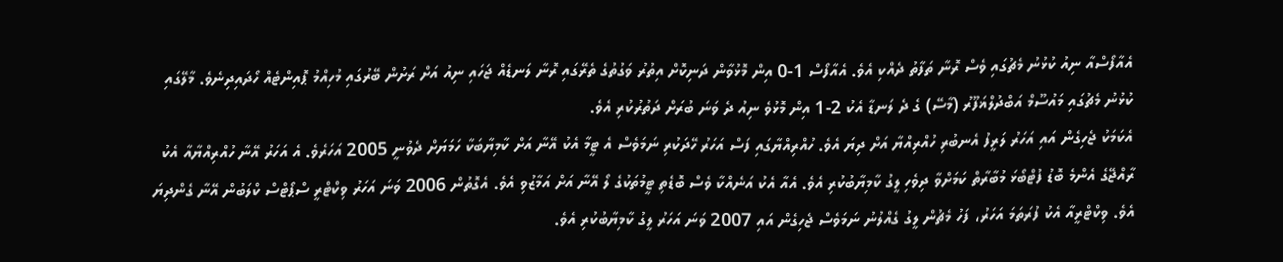އެއާފޯސްއާ ނިއު ކުޅުނު މެޗުގައި ވެސް ރޮނާ ތަފާތު ދެއްކި އެވެ. އެއާފޯސް 1-0 އިން މޮޅުވާން ދަނިކޮށް އިތުރު ވަގުތުގެ ތެރޭގައި ރޮނާ ލަނޑެއް ޖަހައި ނިއު އަށް ރަށުން ބޭރުގައި މުހިއްމު ޕޮއިންޓެއް ހޯދައިދިނެވެ. މާލޭގައި ކުޅުނު މެޗުގައި މައުސޫމް އަބްދުލްޣަފޫރު (މާސޭ) ގެ ދެ ލަނޑާ އެކު 2-1 އިން މޮޅުވެ ނިއު ދެ ވަނަ ބުރަށް ދަތުރުކުރި އެވެ.
އެކަމަކު ޖެހިގެން އައި އަހަރު ލަރީފު އެނބުރި ހުއްރިއްޔާ އަށް ދިޔަ އެވެ. ހުއްރިއްޔާގައި ފަސް އަހަރު ހޭދަކުރި ނަމަވެސް އެ ޓީމާ އެކު އޭނާ އަށް ކާމިޔާބަކާ ހަމަޔަށް ދެވުނީ 2005 އަހަރެވެ. އެ އަހަރު އޭނާ ހުއްރިއްޔާއާ އެކު ރާއްޖޭގެ އެންމެ ބޮޑު ފުޓްބޯޅަ މުބާރާތް ކަމަށްވާ ދިވެހި ލީގު ކާމިޔާބުކުރި އެވެ. އެއާ އެކު އަނެއްކާ ވެސް ބޮޑެތި ޓީމުތަކުގެ ލޯ އޭނާ އަށް އަމާޒުވި އެވެ. އެގޮތުން 2006 ވަނަ އަހަރު ވިކްޓްރީ ސްޕޯޓްސް ކްލަބުން އޭނާ ގެންދިޔަ އެވެ. ވިކްޓްރީއާ އެކު ފުރަތަމަ އަހަރު، ފަހު މެޗުން ލީގު ގެއްލުނު ނަމަވެސް ޖެހިގެން އައި 2007 ވަނަ އަހަރު ލީގު ކާމިޔާބުކުރި އެވެ.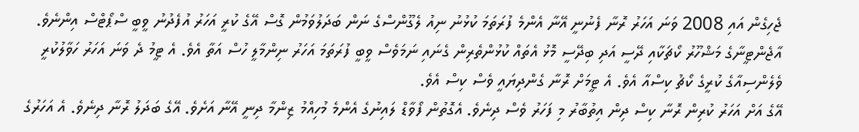ޖެހިގެން އައި 2008 ވަނަ އަހަރު ރޮނާ ފެނުނީ އޭނާ އެންމެ ފުރަތަމަ ކުޅުނު ނިއު ލެގޫންސްގެ ނަން ބަދަލުވަމުން ގޮސް އޭގެ ކުރީ އަހަރު އުފެދުނު ވީބީ ސްޕޯޓްސް އިންނެވެ. އާޖެންޓީނާގެ މަޝްހޫރު ކޯޗަކާއި ދޭސީ އަދި ބިދޭސީ މޮޅު އެތައް ކުޅުންތެރިން ގެނައި ނަމަވެސް ވީބީ ފުރަތަމަ އަހަރު ނިންމާލީ ހުސް އަތާ އެވެ. އެ ޓީމު ދެ ވަނަ އަހަރު ހަވާލުކުރީ ވެލެންސިއާގެ ކުރީގެ ކޯޗު ކިސްއާ އެވެ. އެ ޓީމަށް ރޮނާ ގެންދިޔައީ ވެސް ކިސް އެވެ.
އޭގެ އަށް އަހަރު ކުރިން ރޮނާ ކިސް ދިން އިތުބާރު މި ފަހަރު ވެސް ދިނެވެ. އެގޮތުން ފޯވާޑް ލައިނުގެ އެންމެ މުހިއްމު ޒިންމާ ދިނީ އޭނާ އަށެވެ. އޭގެ ބަދަލު ރޮނާ ދިނެވެ. އެ އަހަރުގެ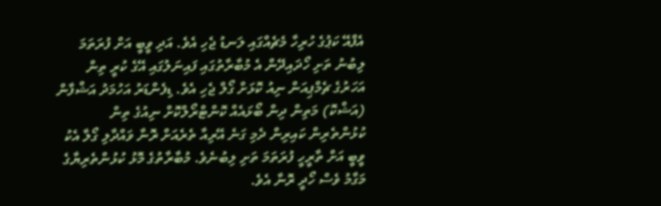އެފްއޭ ކަޕުގެ ހުރިހާ މެޗެއްގައި ލަނޑު ޖެހި އެވެ. އަދި ވީބީ އަށް ފުރަތަމަ ލިބުނު ތަށި ހޯދައިދޭން އެ މުބާރާތުގައި ފައިނަލުގައި އޭގެ ކުރީ ތިން އަހަރުގެ ޗެމްޕިއަން ނިއު ކޮޅަށް ގޯލް ޖެހި އެވެ. ޑިފެންޑަރު އަހުމަދު އަޝްފާން (އަޝްކޮ) މަތިން ދިން ބޯޅައެއް ކޮންޓްރޯލްކޮށް ނިއުގެ ތިން ކުޅުންތެރިން ކައިރިން ދެމި ގަނެ އޭރިއާ ތެރެއަށް ރޮނާ ވައްދާލި ގޯލާ އެކު ވީބީ އަށް ތާރީހީ ފުރަތަމަ ތަށި ލިބުނެވެ. މުބާރާތުގެ މޮޅު ކުޅުންތެރިޔާގެ މަގާމު ވެސް ހޯދީ ރޮނާ އެވެ.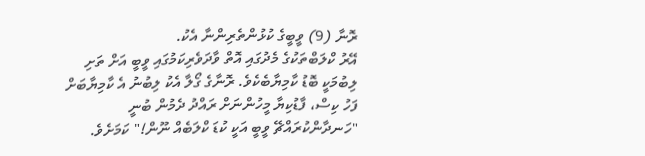ރޮނާ (9) ވީބީގެ ކުޅުންތެރިންނާ އެކު.
އޭރު ކްލަބްތަކުގެ މެދުގައި އޮތް ވާދަވެރިކަމުގައި ވީބީ އަށް ތަށި ލިބުމަކީ ބޮޑު ކާމިޔާބެކެވެ. ރޮނާގެ ގޯލާ އެކު ލިބުނު އެ ކާމިޔާބަށް ފަހު ކިސް، ފާޑުކިޔާ މީހުންނަށް ރައްދު ދެމުން ބުނީ "ހަނދާންކުރައްޗޭ ވީބީ އަކީ ކުޑަ ކްލަބެއް ނޫން!" ކަމަށެވެ.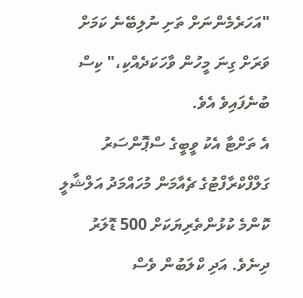"އަހަރެމެންނަށް ތަށި ނުލިބޭނެ ކަމަށް ވަރަށް ގިނަ މީހުން ވާހަކަދެއްކި،" ކިސް ބުނެފައިވެ އެވެ.
އެ ތަށްޓާ އެކު ވީބީގެ ސްޕޮންސަރު ގަލްފްކްރާފްޓުގެ ޗެއާމަން މުހައްމަދު އަލްޝާލީ ކޮންމެ ކުޅުންތެރިޔަކަށް 500 ޑޮލަރު ދިނެވެ. އަދި ކްލަބުން ވެސް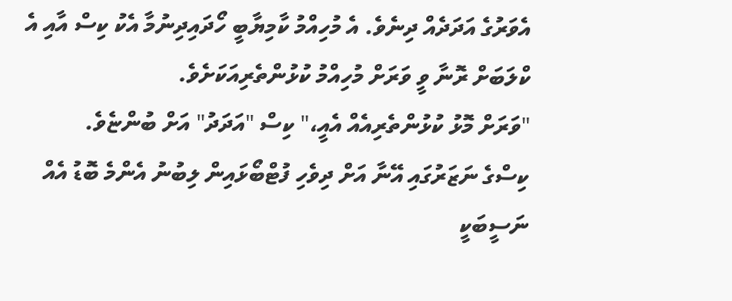އެވަރުގެ އަދަދެއް ދިނެވެ. އެ މުހިއްމު ކާމިޔާބީ ހޯދައިދިނުމާ އެކު ކިސް އާއި އެ ކްލަބަށް ރޮނާ ވީ ވަރަށް މުހިއްމު ކުޅުންތެރިއަކަށެވެ.
"ވަރަށް މޮޅު ކުޅުންތެރިއެއް އެއީ،" ކިސް "އަދަދު" އަށް ބުންޏެވެ.
ކިސްގެ ނަޒަރުގައި އޭނާ އަށް ދިވެހި ފުޓްބޯޅައިން ލިބުނު އެންމެ ބޮޑު އެއް ނަސީބަކީ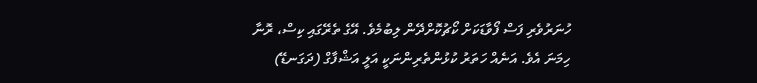ހުނަރުވެރި ފަސް ފޯވާޑަކަށް ކޯޗުކޮށްދޭން ލިބުމެވެ. އޭގެ ތެރޭގައި ކިސް، ރޮނާ ހިމަނަ އެވެ. އަނެއް ހަތަރު ކުޅުންތެރިންނަކީ އަލީ އަޝްފާގް (ދަގަނޑޭ)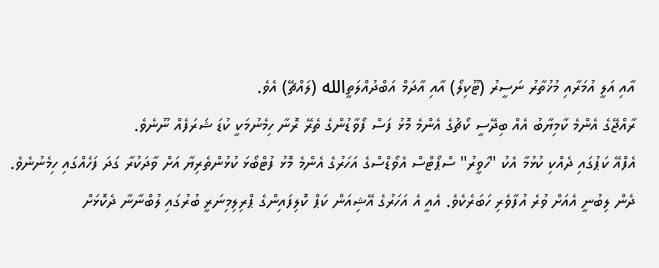އާއި އަލީ އުމަރާއި މުޚުތާރު ނަސީރު (ޓޫކިލޯ) އާއި އާދަމް އަބްދުއްލަތީالله (ލައްޗޭ) އެވެ.
ރާއްޖޭގެ އެންމެ ކާމިޔާބު އެއް ބިދޭސީ ކޯޗުގެ އެންމެ މޮޅު ފަސް ފޯވާޑުންގެ ތެރޭ ރޮނާ ހިމެނުމަކީ ކުޑަ ޝަރަފެއް ނޫނެވެ.
އެފްއޭ ކަޕުގައި ދެއްކި ކުޅުމާ އެކު "ހަވީރު" ސްޕޯޓްސް އެވޯޑްސްގެ އަހަރުގެ އެންމެ މޮޅު ފުޓްބޯޅަ ކުޅުންތެރިޔާ އަށް ވާދަކުރާ ގަދަ ފަހެއްގައި ހިމެނުނެވެ. ދެން ލިބުނީ އެއަށް ވުރެ އުފާވެރި ހަބަރެކެވެ. އެއީ އެ އަހަރުގެ އޭޝިއަން ކަޕް ކޮލިފައިންގެ ޕްރިލިމިނަރީ ބުރުގައި ލުބްނާނާ ދެކޮޅަށް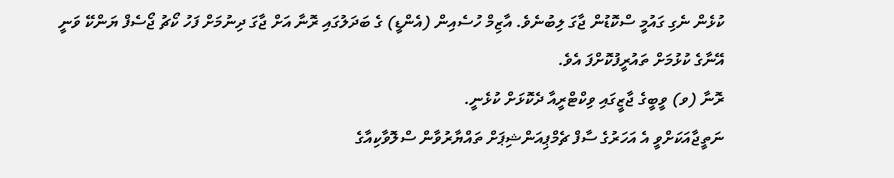ކުޅެން ނެގި ގައުމީ ސްކޮޑުން ޖާގަ ލިބުނެވެ. އާޒިމް ހުސެއިން (އެންޑީ) ގެ ބަދަލުގައި ރޮނާ އަށް ޖާގަ ދިނުމަށް ފަހު ކޯޗު ޖޯސެފް ޔަންކޭ ވަނީ އޭނާގެ ކުޅުމަށް ތައުރީފުކޮށްފަ އެވެ.
ރޮނާ (ވ) ވީބީގެ ޖާޒީގައި ވިކްޓްރީއާ ދެކޮޅަށް ކުޅެނީ.
ނަތީޖާއަކަށްވީ އެ އަހަރުގެ ސާފް ޗެމްޕިއަންޝިޕަށް ތައްޔާރުވާން ސްލޮވާކިއާގެ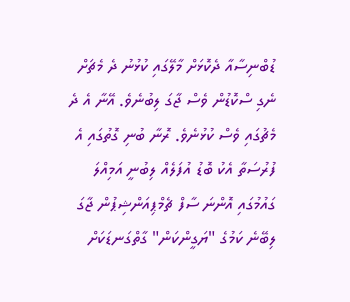ޑުބްނިސާއާ ދެކޮޅަށް މާލޭގައި ކުޅުނު ދެ މެޗަށް ނެގި ސްކޮޑުން ވެސް ޖާގަ ލިބުނެވެ. އޭނާ އެ ދެ މެޗުގައި ވެސް ކުޅުނެވެ. ރޮނާ ބުނި ގޮތުގައި އެ ފުރުސަތާ އެކު ބޮޑު އުފަލެއް ލިބުނީ އަމިއްލަ ގައުމުގައި އޮންނަ ސާފް ޗެމްޕިއަންޝިޕުން ޖާގަ ލިބޭނެ ކަމުގެ "ޔަގީންކަން" ގާތްގަނޑަކަށް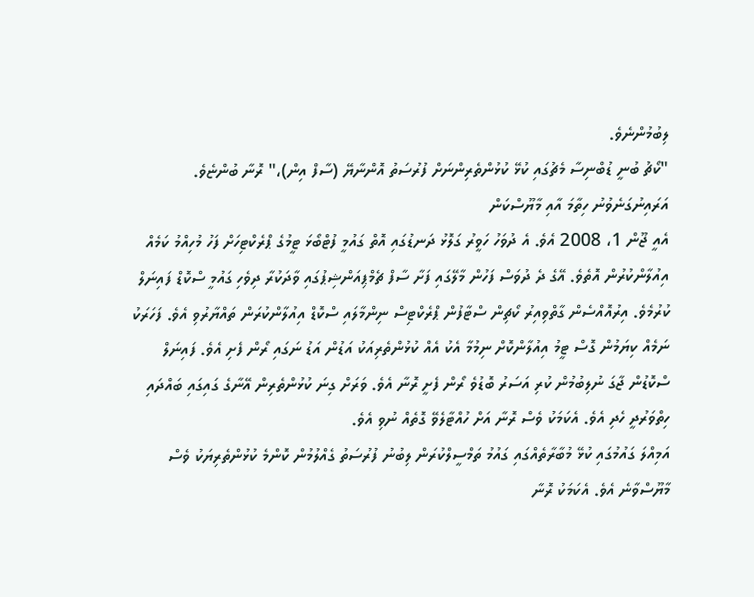ލިބުމުންނެވެ.
"ކޯޗު ބުނީ ޑުބްނިސާ މެޗުގައި ކުޅޭ ކުޅުންތެރިންނަށް ފުރުސަތު އޮންނާޔޭ (ސާފް އިން)،" ރޮނާ ބުންޏެވެ.
އަރައިނުގަނެވުނު ހިތާމަ އާއި މާޔޫސްކަން
އެއީ ޖޫން 1، 2008 އެވެ. އެ ދުވަހު ހަވީރު ގަލޮޅު ދަނޑުގައި އޮތް ގައުމީ ފުޓްބޯޅަ ޓީމުގެ ޕްރެކްޓިހަށް ފަހު މުހިއްމު ކަމެއް އިއުލާންކުރުން އޮތެވެ. އޭގެ ދެ ދުވަސް ފަހުން މާލޭގައި ފަށާ ސާފް ޗެމްޕިއަންޝިޕުގައި ވާދަކުރާ ދިވެހި ގައުމީ ސްކޮޑް ފައިނަލް ކުރުމެވެ. އިރުއޮއްސެން ގާތްވިއިރު ކޯޗިން ސްޓާފުން ޕްރެކްޓިސް ނިންމާލައި ސްކޮޑް އިއުލާންކުރަން ތައްޔާރުވި އެވެ. ފަހަރަކު ނަމެއް ކިޔަމުން ގޮސް ޓީމު އިއުލާންކޮށް ނިމުމާ އެކު އެއް ކުޅުންތެރިއަކު އަޑުން އަޑު ނަގައި ރޯން ފެށި އެވެ. ފައިނަލް ސްކޮޑުން ޖާގަ ނުލިބުމުން ކުރި އަސަރު ބޮޑުވެ ރޯން ފެށީ ރޮނާ އެވެ. ވަރަށް ގިނަ ކުޅުންތެރިން އޭނާގެ ގައިގައި ބައްދައި ހިތްވަރުދީ ހެދި އެވެ. އެކަމަކު ވެސް ރޮނާ އަށް ހުއްޓާލެވޭ ގޮތެއް ނުވި އެވެ.
އަމިއްލަ ގައުމުގައި ކުޅޭ މުބާރާތެއްގައި ގައުމު ތަމްސީލްކުރަން ލިބުނު ފުރުސަތު ގެއްލުމުން ކޮންމެ ކުޅުންތެރިޔަކު ވެސް މާޔޫސްވާނެ އެވެ. އެކަމަކު ރޮނާ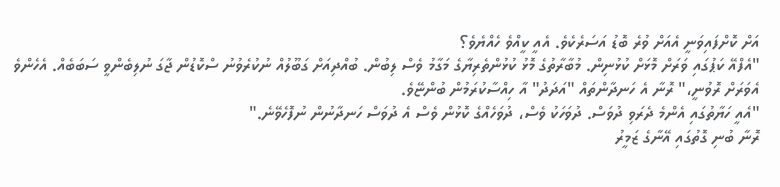އަށް ކޮށްފައިވަނީ އެއަށް ވުރެ ބޮޑު އަސަރެކެވެ. އެއީ ކީއްވެ ހެއްޔެވެ؟
"އެފްއޭ ކަޕުގައި ވަރަށް މޮޅަށް ކުޅުނިން. މުބާރާތުގެ މޮޅު ކުޅުންތެރިޔާގެ މަގާމު ވެސް ލިބުން. ބުއްދިއަށް ގަބޫލުއް ނުކުރެވުނު ސްކޮޑުން ޖާގަ ނުލިބެންވީ ސަބަބެއް. އެހެންވެ އެވަރަށް ރޮވުނީ،" ރޮނާ އެ ހަނދާންތައް "އަދަދު" އާ ހިއްސާކުރަމުން ބުންޏޭވެ.
"އެއީ ހަޔާތުގައި އެންމެ ދެރަވި ދުވަސް. ދުވަހަކު ވެސް، ދުވަހެއްގެ ކޮޅުން ވެސް އެ ދުވަސް ހަނދާނުން ނުފޮހެވޭނެ."
ރޮނާ ބުނި ގޮތުގައި އޭނާގެ ޒަމީރު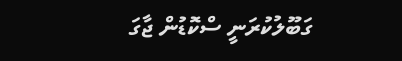ގަބޫލުކުރަނީ ސްކޮޑުން ޖާގަ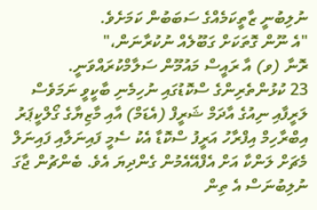ނުލިބުނީ ޒާތީކަމެއްގެ ސަބަބުން ކަމަށެވެ.
"އެ ނޫން ގޮތަކަށް ގަބޫލެއް ނުކުރާނަން،"
ރޮނާ (ވ) އާ ރައީސް މައުމޫން ސަލާމްކުރައްވަނީ.
23 ކުޅުންތެރިންގެ ސްކޮޑުގައި ނުހިމެނި ބާކީވީ ނަމަވެސް ލަރީފާއި ނިއުގެ އާދަމް ޝަރީފް (އެޑަމް) އާއި މާޒިޔާގެ ގޯލްކީޕަރު އިބްރާހިމް އިފްރާހު އަރީފު ސްކޮޑާ އެކު ސެމީ ފައިނަލާއި ފައިނަލް މެޗަށް ލަންކާ އަށް އެފްއޭއެމުން ގެންދިޔަ އެވެ. ބެންޗުން ޖާގަ ނުލިބުނަސް އެ ތިން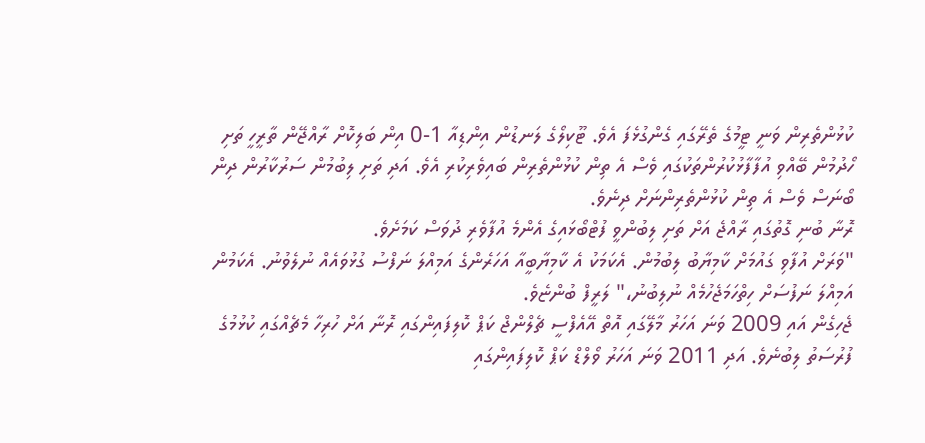ކުޅުންތެރިން ވަނީ ޓީމުގެ ތެރޭގައި ގެންގުޅެފަ އެވެ. ޓޫކިލޯގެ ލަނޑުން އިންޑިއާ 1-0 އިން ބަލިކޮށް ރާއްޖޭން ތާރީހީ ތަށި ހޯދުމުން ބޭއްވި އުފާފާޅުކުރުންތަކުގައި ވެސް އެ ތިން ކުޅުންތެރިން ބައިވެރިކުރި އެވެ. އަދި ތަށި ލިބުމުން ސަރުކާރުން ދިން ބޯނަސް ވެސް އެ ތިން ކުޅުންތެރިންނަށް ދިނެވެ.
ރޮނާ ބުނި ގޮތުގައި ރާއްޖެ އަށް ތަށި ލިބުންވީ ފުޓްބޯޅައިގެ އެންމެ އުފާވެރި ދުވަސް ކަމަށެވެ.
"ވަރަށް އުފާވި ގައުމަށް ކާމިޔާބު ލިބުމުން. އެކަމަކު އެ ކާމިޔާބީއާ އަހަރެންގެ އަމިއްލަ ނަފްސު ގުޅުވައެއް ނުލެވުނު. އެކަމުން އަމިއްލަ ނަފުސަށް ހިތްހަމަޖެހުމެއް ނުލިބުނު،" ލަރީފް ބުންޏެވެ.
ޖެހިގެން އައި 2009 ވަނަ އަހަރު މާލޭގައި އޮތް އޭއެފްސީ ޗެލްންޖް ކަޕް ކޮލިފައިންގައި ރޮނާ އަށް ހުރިހާ މެޗެއްގައި ކުޅުމުގެ ފުރުސަތު ލިބުނެވެ. އަދި 2011 ވަނަ އަހަރު ވޯލްޑް ކަޕް ކޮލިފައިންގައި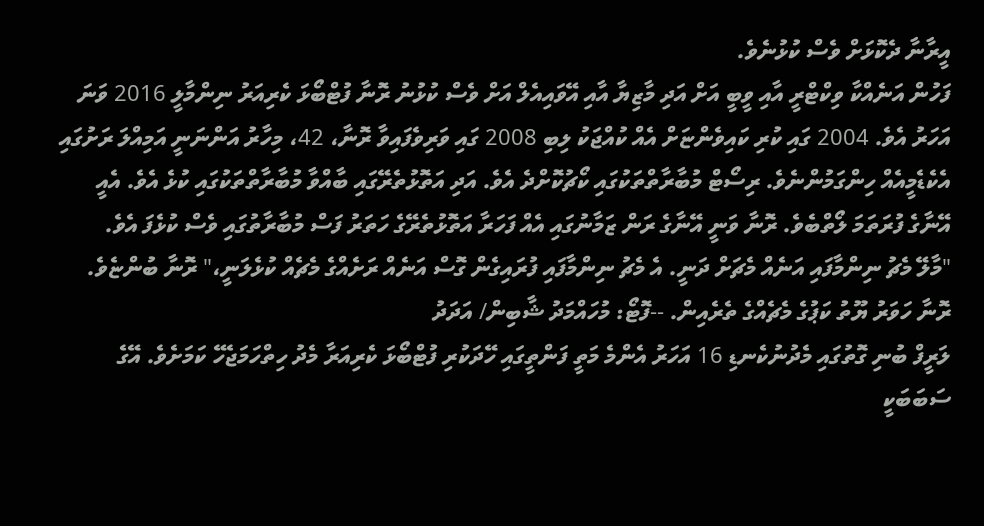އީރާނާ ދެކޮޅަށް ވެސް ކުޅުނެވެ.
ފަހުން އަނެއްކާ ވިކްޓްރީ އާއި ވީބީ އަށް އަދި މާޒިޔާ އާއި އޭވައިއެލް އަށް ވެސް ކުޅުނު ރޮނާ ފުޓްބޯޅަ ކެރިއަރު ނިންމާލީ 2016 ވަނަ އަހަރު އެވެ. 2004 ގައި ކުރި ކައިވެންޏަށް އެއް ކުއްޖަކު ލިބި 2008 ގައި ވަރިވެފައިވާ ރޮނާ، 42، މިހާރު އަންނަނީ އަމިއްލަ ރަށުގައި އެކެޑެމީއެއް ހިންގަމުންނެވެ. ރިސޯޓް މުބާރާތްތަކުގައި ކޯޗުކޮށްދެ އެވެ. އަދި އަތޮޅުތެރޭގައި ބާއްވާ މުބާރާތްތަކުގައި ކުޅެ އެވެ. އެއީ އޭނާގެ ފުރަތަމަ ލޯތްބެވެ. ރޮނާ ވަނީ އޭނާގެ ރަން ޒަމާނުގައި އެއް ފަހަރާ އަތޮޅުތެރޭގެ ހަތަރު ފަސް މުބާރާތުގައި ވެސް ކުޅެފަ އެވެ.
"މާލޭ މެޗު ނިންމާފައި އަނެއް މެޗަށް ދަނީ. އެ މެޗު ނިންމާފައި ފުރައިގެން ގޮސް އަނެއް ރަށެއްގެ މެޗެއް ކުޅެލަނީ،" ރޮނާ ބުންޏެވެ.
ރޮނާ ހަވަރު ޔޫތު ކަޕުގެ މެޗެއްގެ ތެރެއިން. --ފޮޓޯ: މުހައްމަދު ޝާބިން/ އަދަދު
ލަރީފް ބުނި ގޮތުގައި މެދުނުކެނޑި 16 އަހަރު އެންމެ މަތީ ފަންތީގައި ހޭދަކުރި ފުޓްބޯޅަ ކެރިއަރާ މެދު ހިތްހަމަޖެހޭ ކަމަށެވެ. އޭގެ ސަބަބަކީ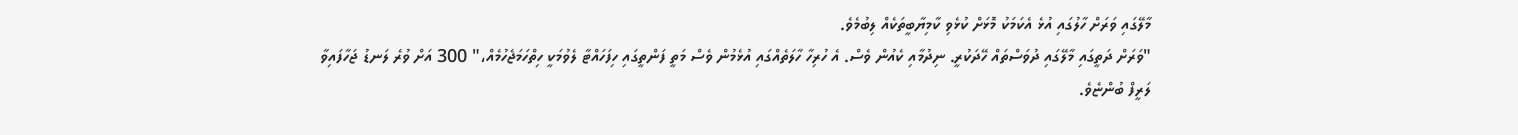މާލޭގައި ވަރަށް ހާލުގައި އުޅެ އެކަމަކު މޮޅަށް ކުޅެވި ކާމިޔާބީތަކެއް ލިބުމެވެ.
"ވަރަށް ދަތީގައި މާލޭގައި ދުވަސްތައް ހޭދަކުރީ. ނިދުމާއި ކެއުން ވެސް. އެ ހުރިހާ ހާލަތެއްގައި އުޅެމުން ވެސް މަތީ ފަންތީގައި ހިފަހައްޓާ ލެވުމަކީ ހިތްހަމަޖެހުމެއް،" 300 އަށް ވުރެ ލަނޑު ޖަހާފައިވާ ލަރީފް ބުންޏެވެ.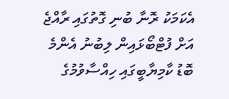އެކަމަކު ރޮނާ ބުނި ގޮތުގައި ރާއްޖެ އަށް ފުޓްބޯޅައިން ލިބުނު އެންމެ ބޮޑު ކާމިޔާބީގައި ހިއްސާވުމުގެ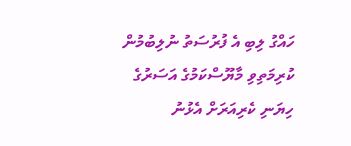ހައްގު ލިބި އެ ފުރުސަތު ނުލިބުމުން ކުރިމަތިވި މާޔޫސްކަމުގެ އަސަރުގެ ހިޔަނި ކެރިއަރަށް އެޅުނު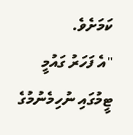ކަމަށެވެ.
"އެ ފަހަރު ގައުމީ ޓީމުގައި ނުހިމެނުމުގެ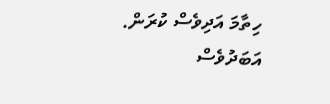ހިތާމަ އަދިވެސް ކުރަން. އަބަދުވެސް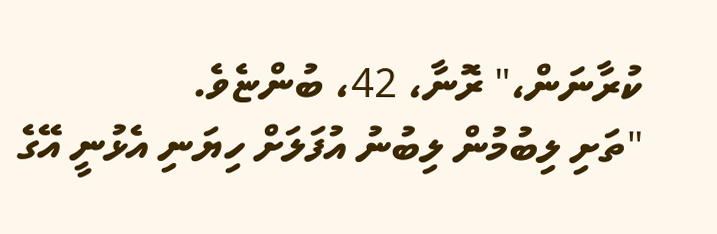ކުރާނަން،" ރޮނާ، 42، ބުންޏެވެ.
"ތަށި ލިބުމުން ލިބުނު އުފަލަށް ހިޔަނި އެޅުނީ އޭގެ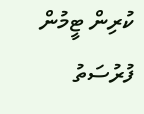ކުރިން ޓީމުން ފުރުސަތު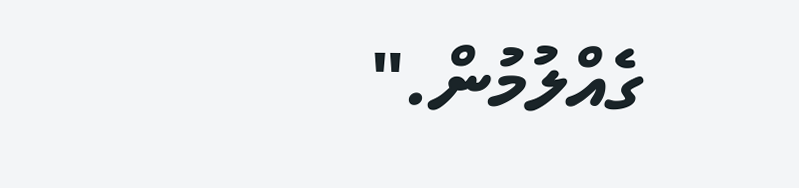ގެއްލުމުން."